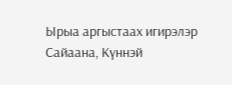Ырыа аргыстаах игирэлэр Сайаана, Күннэй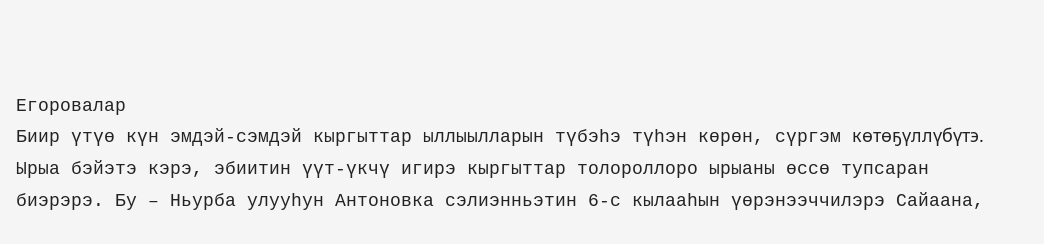Егоровалар
Биир үтүө күн эмдэй-сэмдэй кыргыттар ыллыылларын түбэһэ түһэн көрөн, сүргэм көтөҕүллүбүтэ. Ырыа бэйэтэ кэрэ, эбиитин үүт-үкчү игирэ кыргыттар толороллоро ырыаны өссө тупсаран биэрэрэ. Бу – Ньурба улууһун Антоновка сэлиэнньэтин 6-с кылааһын үөрэнээччилэрэ Сайаана,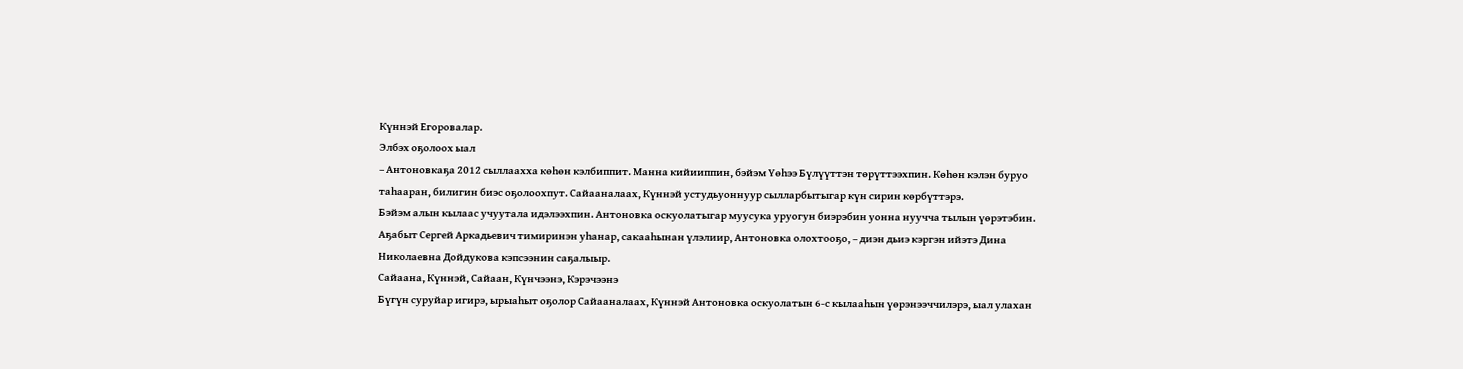Күннэй Егоровалар.
Элбэх оҕолоох ыал
– Антоновкаҕа 2012 сыллаахха көһөн кэлбиппит. Манна кийииппин, бэйэм Үөһээ Бүлүүттэн төрүттээхпин. Көһөн кэлэн буруо таһааран, билигин биэс оҕолоохпут. Сайааналаах, Күннэй устудьуоннуур сылларбытыгар күн сирин көрбүттэрэ.
Бэйэм алын кылаас учуутала идэлээхпин. Антоновка оскуолатыгар муусука уруогун биэрэбин уонна нуучча тылын үөрэтэбин.
Аҕабыт Сергей Аркадьевич тимиринэн уһанар, сакааһынан үлэлиир, Антоновка олохтооҕо, – диэн дьиэ кэргэн ийэтэ Дина Николаевна Дойдукова кэпсээнин саҕалыыр.
Сайаана, Күннэй, Сайаан, Күнчээнэ, Кэрэчээнэ
Бүгүн суруйар игирэ, ырыаһыт оҕолор Сайааналаах, Күннэй Антоновка оскуолатын 6-с кылааһын үөрэнээччилэрэ, ыал улахан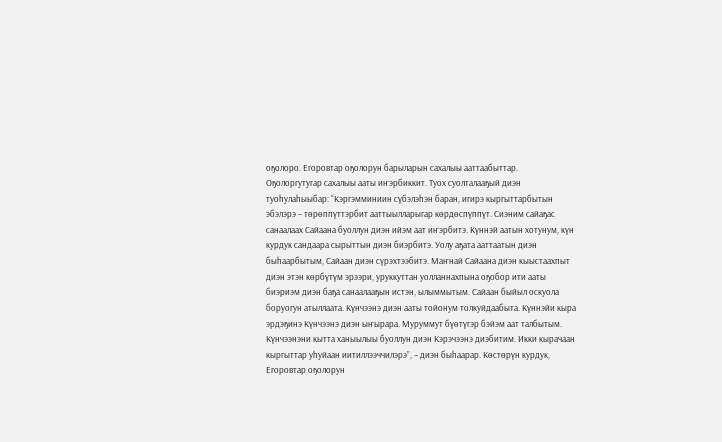оҕолоро. Егоровтар оҕолорун барыларын сахалыы ааттаабыттар.
Оҕолоргутугар сахалыы ааты иҥэрбиккит. Туох суолталааҕый диэн туоһулаһыыбар: “Кэргэмминиин сүбэлэһэн баран, игирэ кыргыттарбытын эбэлэрэ – төрөппүттэрбит ааттыылларыгар көрдөспүппүт. Сиэним сайаҕас санаалаах Сайаана буоллун диэн ийэм аат иҥэрбитэ. Күннэй аатын хотунум, күн курдук сандаара сырыттын диэн биэрбитэ. Уолу аҕата ааттаатын диэн быһаарбытым, Сайаан диэн сүрэхтээбитэ. Маҥнай Сайаана диэн кыыстаахпыт диэн этэн көрбүтүм эрээри, уруккуттан уолланнахпына оҕобор ити ааты биэриэм диэн баҕа санаалааҕын истэн, ылыммытым. Сайаан быйыл оскуола боруогун атыллаата. Күнчээнэ диэн ааты тойонум толкуйдаабыта. Күннэйи кыра эрдэҕинэ Күнчээнэ диэн ыҥырара. Муруммут бүөтүгэр бэйэм аат талбытым. Күнчээнэни кытта ханыылыы буоллун диэн Кэрэчээнэ диэбитим. Икки кырачаан кыргыттар уһуйаан иитиллээччилэрэ”, – диэн быһаарар. Көстөрүн курдук, Егоровтар оҕолорун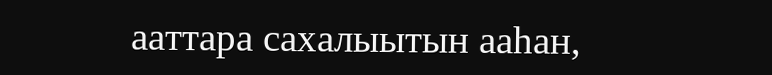ааттара сахалыытын ааһан,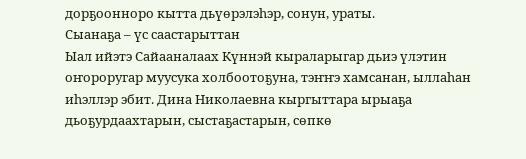дорҕоонноро кытта дьүөрэлэһэр, сонун, ураты.
Сыанаҕа – үс саастарыттан
Ыал ийэтэ Сайааналаах Күннэй кыраларыгар дьиэ үлэтин оҥороругар муусука холбоотоҕуна, тэҥҥэ хамсанан, ыллаһан иһэллэр эбит. Дина Николаевна кыргыттара ырыаҕа дьоҕурдаахтарын, сыстаҕастарын, сөпкө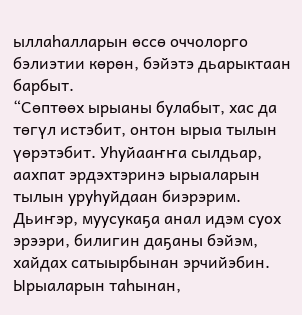ыллаһалларын өссө оччолорго бэлиэтии көрөн, бэйэтэ дьарыктаан барбыт.
“Сөптөөх ырыаны булабыт, хас да төгүл истэбит, онтон ырыа тылын үөрэтэбит. Уһуйааҥҥа сылдьар, аахпат эрдэхтэринэ ырыаларын тылын уруһуйдаан биэрэрим. Дьиҥэр, муусукаҕа анал идэм суох эрээри, билигин даҕаны бэйэм, хайдах сатыырбынан эрчийэбин. Ырыаларын таһынан,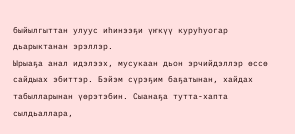быйылгыттан улуус иһинээҕи үҥкүү куруһуогар дьарыктанан эрэллэр.
Ырыаҕа анал идэлээх, мусукаан дьон эрчийдэллэр өссө сайдыах эбиттэр. Бэйэм сүрэҕим баҕатынан, хайдах табылларынан үөрэтэбин. Сыанаҕа тутта-хапта сылдьаллара,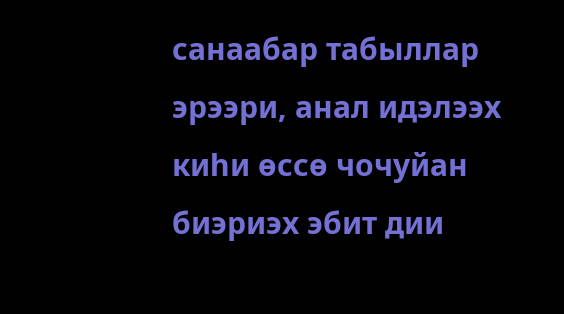санаабар табыллар эрээри, анал идэлээх киһи өссө чочуйан биэриэх эбит дии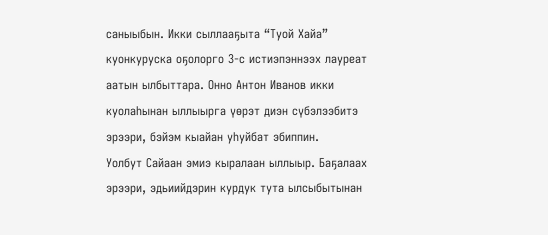саныыбын. Икки сыллааҕыта “Туой Хайа” куонкуруска оҕолорго 3-с истиэпэннээх лауреат аатын ылбыттара. Онно Антон Иванов икки куолаһынан ыллыырга үөрэт диэн сүбэлээбитэ эрээри, бэйэм кыайан уһуйбат эбиппин.
Уолбут Сайаан эмиэ кыралаан ыллыыр. Баҕалаах эрээри, эдьиийдэрин курдук тута ылсыбытынан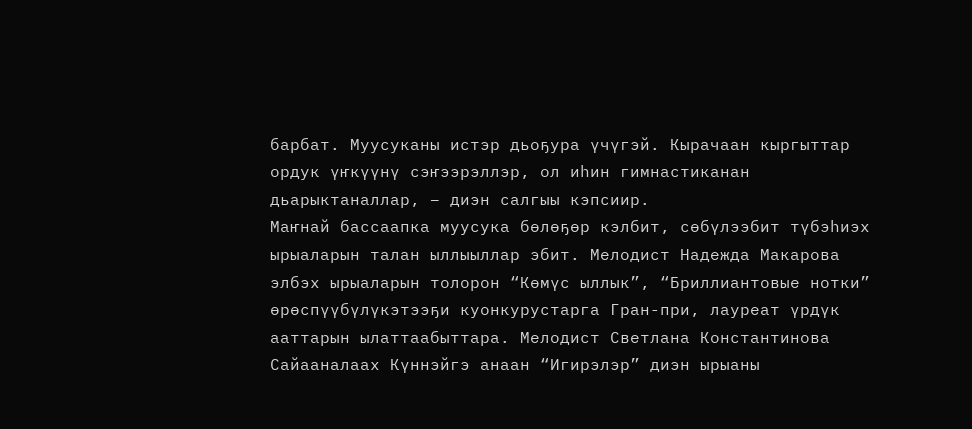барбат. Муусуканы истэр дьоҕура үчүгэй. Кырачаан кыргыттар ордук үҥкүүнү сэҥээрэллэр, ол иһин гимнастиканан дьарыктаналлар, – диэн салгыы кэпсиир.
Маҥнай бассаапка муусука бөлөҕөр кэлбит, сөбүлээбит түбэһиэх ырыаларын талан ыллыыллар эбит. Мелодист Надежда Макарова элбэх ырыаларын толорон “Көмүс ыллык”, “Бриллиантовые нотки” өрөспүүбүлүкэтээҕи куонкурустарга Гран-при, лауреат үрдүк ааттарын ылаттаабыттара. Мелодист Светлана Константинова Сайааналаах Күннэйгэ анаан “Игирэлэр” диэн ырыаны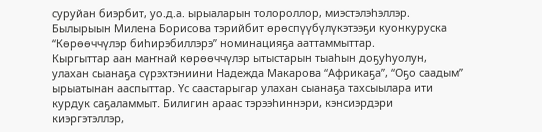суруйан биэрбит, уо.д.а. ырыаларын толороллор, миэстэлэһэллэр. Былырыын Милена Борисова тэрийбит өрөспүүбүлүкэтээҕи куонкуруска “Көрөөччүлэр биһирэбиллэрэ” номинацияҕа ааттаммыттар.
Кыргыттар аан маҥнай көрөөччүлэр ытыстарын тыаһын доҕуһуолун, улахан сыанаҕа сүрэхтэниини Надежда Макарова “Африкаҕа”, “Оҕо саадым” ырыатынан ааспыттар. Үс саастарыгар улахан сыанаҕа тахсыылара ити курдук саҕаламмыт. Билигин араас тэрээһиннэри, кэнсиэрдэри киэргэтэллэр,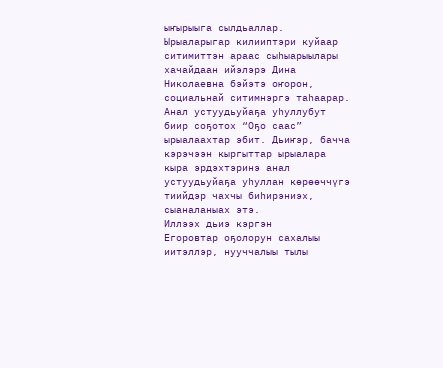ыҥырыыга сылдьаллар. Ырыаларыгар килииптэри куйаар ситимиттэн араас сыһыарыылары хачайдаан ийэлэрэ Дина Николаевна бэйэтэ оҥорон, социальнай ситимнэргэ таһаарар. Анал устуудьуйаҕа уһуллубут биир соҕотох “Оҕо саас” ырыалаахтар эбит. Дьиҥэр, бачча кэрэчээн кыргыттар ырыалара кыра эрдэхтэринэ анал устуудьуйаҕа уһуллан көрөөччүгэ тиийдэр чахчы биһирэниэх, сыаналаныах этэ.
Иллээх дьиэ кэргэн
Егоровтар оҕолорун сахалыы иитэллэр, нууччалыы тылы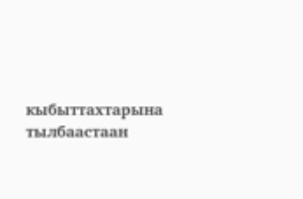кыбыттахтарына тылбаастаан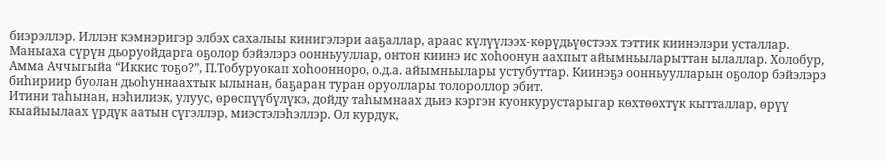биэрэллэр. Иллэҥ кэмнэригэр элбэх сахалыы кинигэлэри ааҕаллар, араас күлүүлээх-көрүдьүөстээх тэттик киинэлэри усталлар. Маныаха сүрүн дьоруойдарга оҕолор бэйэлэрэ оонньууллар, онтон киинэ ис хоһоонун аахпыт айымньыларыттан ылаллар. Холобур, Амма Аччыгыйа “Иккис тоҕо?”, П.Тобуруокап хоһоонноро, о.д.а. айымньылары устубуттар. Киинэҕэ оонньуулларын оҕолор бэйэлэрэ биһириир буолан дьоһуннаахтык ылынан, баҕаран туран оруоллары толороллор эбит.
Итини таһынан, нэһилиэк, улуус, өрөспүүбүлүкэ, дойду таһымнаах дьиэ кэргэн куонкурустарыгар көхтөөхтүк кытталлар, өрүү кыайыылаах үрдүк аатын сүгэллэр, миэстэлэһэллэр. Ол курдук,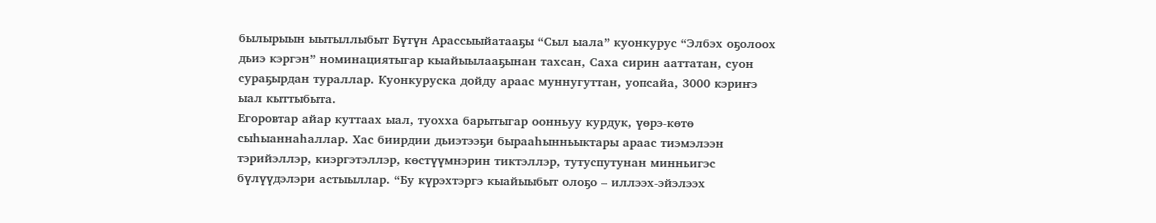былырыын ыытыллыбыт Бүтүн Арассыыйатааҕы “Сыл ыала” куонкурус “Элбэх оҕолоох дьиэ кэргэн” номинациятыгар кыайыылааҕынан тахсан, Саха сирин ааттатан, суон сураҕырдан тураллар. Куонкуруска дойду араас муннугуттан, уопсайа, 3000 кэриҥэ ыал кыттыбыта.
Егоровтар айар куттаах ыал, туохха барытыгар оонньуу курдук, үөрэ-көтө сыһыаннаһаллар. Хас биирдии дьиэтээҕи бырааһынньыктары араас тиэмэлээн тэрийэллэр, киэргэтэллэр, көстүүмнэрин тиктэллэр, тутуспутунан минньигэс бүлүүдэлэри астыыллар. “Бу күрэхтэргэ кыайыыбыт олоҕо – иллээх-эйэлээх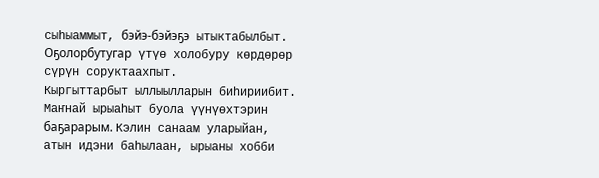сыһыаммыт, бэйэ-бэйэҕэ ытыктабылбыт. Оҕолорбутугар үтүө холобуру көрдөрөр сүрүн соруктаахпыт.
Кыргыттарбыт ыллыылларын биһириибит. Маҥнай ырыаһыт буола үүнүөхтэрин баҕарарым. Кэлин санаам уларыйан, атын идэни баһылаан, ырыаны хобби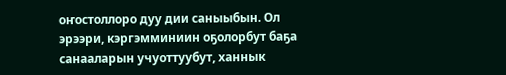оҥостоллоро дуу дии саныыбын. Ол эрээри, кэргэмминиин оҕолорбут баҕа санааларын учуоттуубут, ханнык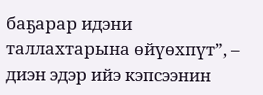баҕарар идэни таллахтарына өйүөхпүт”, – диэн эдэр ийэ кэпсээнин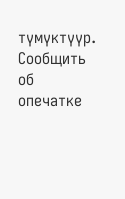түмүктүүр.
Сообщить об опечатке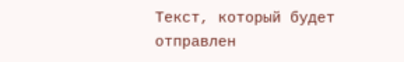Текст, который будет отправлен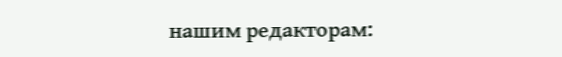нашим редакторам: